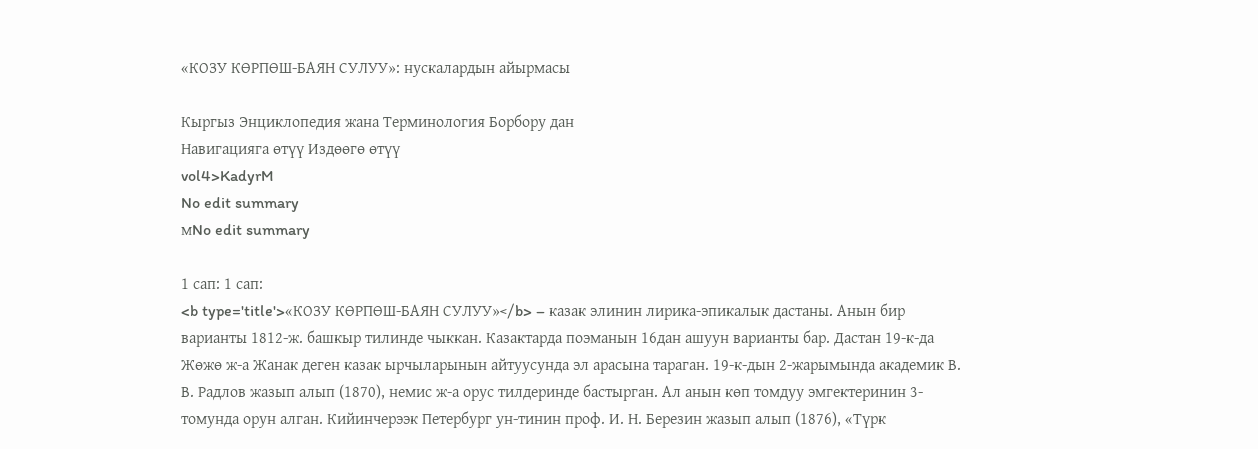«КОЗУ КӨРПӨШ-БАЯН СУЛУУ»: нускалардын айырмасы

Кыргыз Энциклопедия жана Терминология Борбору дан
Навигацияга өтүү Издөөгө өтүү
vol4>KadyrM
No edit summary
мNo edit summary

1 сап: 1 сап:
<b type='title'>«КОЗУ КӨРПӨШ-БАЯН СУЛУУ»</b> – казак элинин лирика-эпикалык дастаны. Анын бир варианты 1812-ж. башкыр тилинде чыккан. Казактарда поэманын 16дан ашуун варианты бар. Дастан 19-к-да Жөжө ж-а Жанак деген казак ырчыларынын айтуусунда эл арасына тараган. 19-к-дын 2-жарымында академик В. В. Радлов жазып алып (1870), немис ж-а орус тилдеринде бастырган. Ал анын көп томдуу эмгектеринин 3-томунда орун алган. Кийинчерээк Петербург ун-тинин проф. И. Н. Березин жазып алып (1876), «Түрк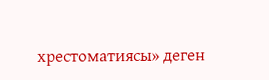хрестоматиясы» деген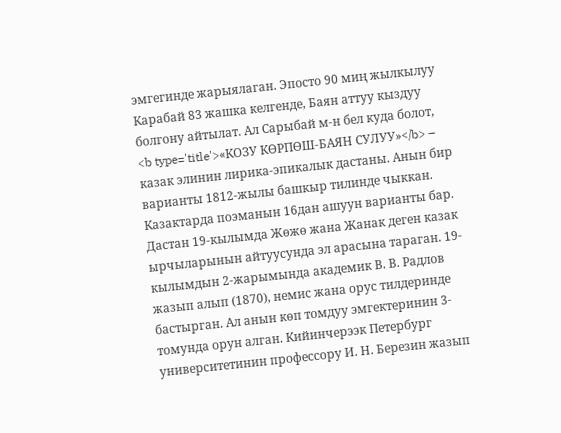эмгегинде жарыялаган. Эпосто 90 миң жылкылуу Карабай 83 жашка келгенде, Баян аттуу кыздуу болгону айтылат. Ал Сарыбай м-н бел куда болот,
<b type='title'>«КОЗУ КӨРПӨШ-БАЯН СУЛУУ»</b> – казак элинин лирика-эпикалык дастаны. Анын бир варианты 1812-жылы башкыр тилинде чыккан. Казактарда поэманын 16дан ашуун варианты бар. Дастан 19-кылымда Жөжө жана Жанак деген казак ырчыларынын айтуусунда эл арасына тараган. 19-кылымдын 2-жарымында академик В. В. Радлов жазып алып (1870), немис жана орус тилдеринде бастырган. Ал анын көп томдуу эмгектеринин 3-томунда орун алган. Кийинчерээк Петербург университетинин профессору И. Н. Березин жазып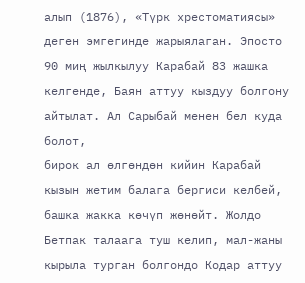алып (1876), «Түрк хрестоматиясы» деген эмгегинде жарыялаган. Эпосто 90 миң жылкылуу Карабай 83 жашка келгенде, Баян аттуу кыздуу болгону айтылат. Ал Сарыбай менен бел куда болот,
бирок ал өлгөндөн кийин Карабай кызын жетим балага бергиси келбей, башка жакка көчүп жөнөйт. Жолдо Бетпак талаага туш келип, мал-жаны кырыла турган болгондо Кодар аттуу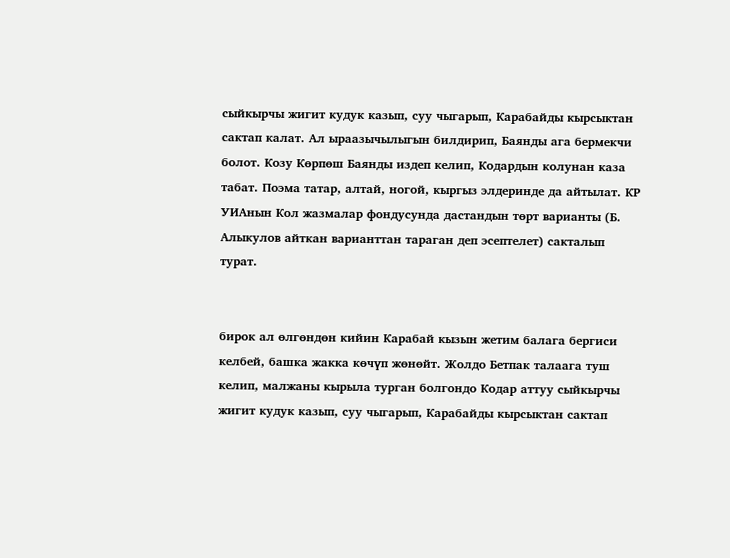сыйкырчы жигит кудук казып, суу чыгарып, Карабайды кырсыктан сактап калат. Ал ыраазычылыгын билдирип, Баянды ага бермекчи болот. Козу Көрпөш Баянды издеп келип, Кодардын колунан каза табат. Поэма татар, алтай, ногой, кыргыз элдеринде да айтылат. КР УИАнын Кол жазмалар фондусунда дастандын төрт варианты (Б. Алыкулов айткан варианттан тараган деп эсептелет) сакталып турат.


бирок ал өлгөндөн кийин Карабай кызын жетим балага бергиси келбей, башка жакка көчүп жөнөйт. Жолдо Бетпак талаага туш келип, малжаны кырыла турган болгондо Кодар аттуу сыйкырчы жигит кудук казып, суу чыгарып, Карабайды кырсыктан сактап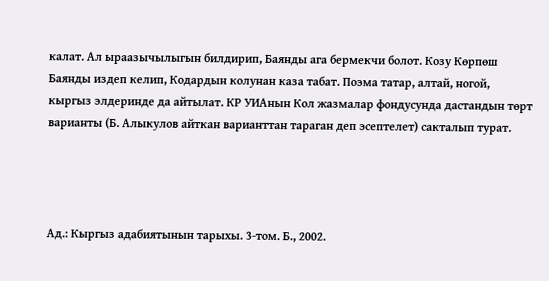калат. Ал ыраазычылыгын билдирип, Баянды ага бермекчи болот. Козу Көрпөш Баянды издеп келип, Кодардын колунан каза табат. Поэма татар, алтай, ногой, кыргыз элдеринде да айтылат. КР УИАнын Кол жазмалар фондусунда дастандын төрт варианты (Б. Алыкулов айткан варианттан тараган деп эсептелет) сакталып турат.




Ад.: Кыргыз адабиятынын тарыхы. 3-том. Б., 2002.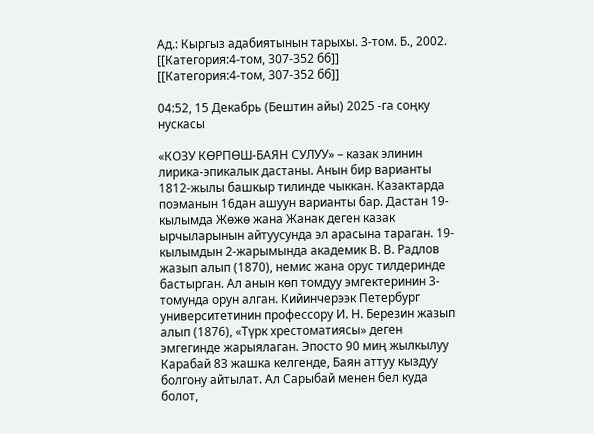Ад.: Кыргыз адабиятынын тарыхы. 3-том. Б., 2002.
[[Категория:4-том, 307-352 бб]]
[[Категория:4-том, 307-352 бб]]

04:52, 15 Декабрь (Бештин айы) 2025 -га соңку нускасы

«КОЗУ КӨРПӨШ-БАЯН СУЛУУ» – казак элинин лирика-эпикалык дастаны. Анын бир варианты 1812-жылы башкыр тилинде чыккан. Казактарда поэманын 16дан ашуун варианты бар. Дастан 19-кылымда Жөжө жана Жанак деген казак ырчыларынын айтуусунда эл арасына тараган. 19-кылымдын 2-жарымында академик В. В. Радлов жазып алып (1870), немис жана орус тилдеринде бастырган. Ал анын көп томдуу эмгектеринин 3-томунда орун алган. Кийинчерээк Петербург университетинин профессору И. Н. Березин жазып алып (1876), «Түрк хрестоматиясы» деген эмгегинде жарыялаган. Эпосто 90 миң жылкылуу Карабай 83 жашка келгенде, Баян аттуу кыздуу болгону айтылат. Ал Сарыбай менен бел куда болот,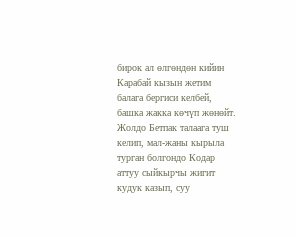бирок ал өлгөндөн кийин Карабай кызын жетим балага бергиси келбей, башка жакка көчүп жөнөйт. Жолдо Бетпак талаага туш келип, мал-жаны кырыла турган болгондо Кодар аттуу сыйкырчы жигит кудук казып, суу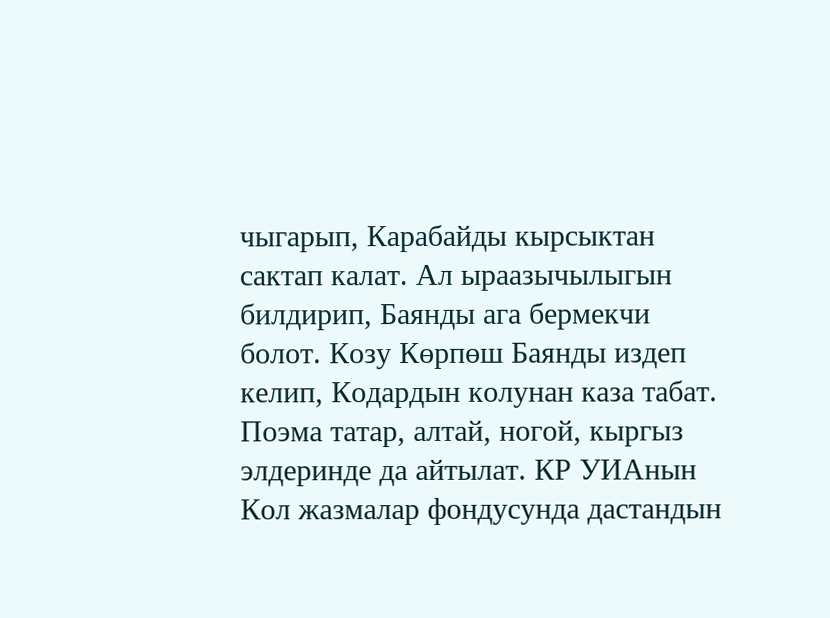чыгарып, Карабайды кырсыктан сактап калат. Ал ыраазычылыгын билдирип, Баянды ага бермекчи болот. Козу Көрпөш Баянды издеп келип, Кодардын колунан каза табат. Поэма татар, алтай, ногой, кыргыз элдеринде да айтылат. КР УИАнын Кол жазмалар фондусунда дастандын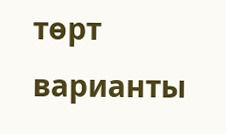төрт варианты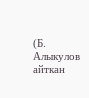(Б. Алыкулов айткан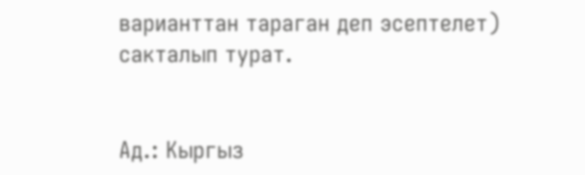варианттан тараган деп эсептелет) сакталып турат.


Ад.: Кыргыз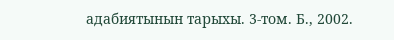адабиятынын тарыхы. 3-том. Б., 2002.